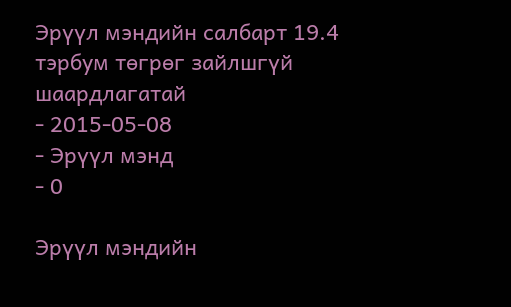Эрүүл мэндийн салбарт 19.4 тэрбум төгрөг зайлшгүй шаардлагатай
- 2015-05-08
- Эрүүл мэнд
- 0

Эрүүл мэндийн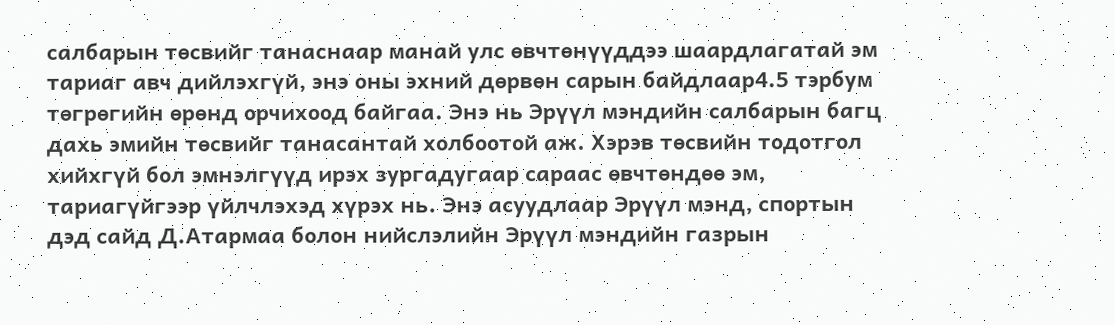салбарын төсвийг танаснаар манай улс өвчтөнүүддээ шаардлагатай эм тариаг авч дийлэхгүй, энэ оны эхний дөрвөн сарын байдлаар4.5 тэрбум төгрөгийн өрөнд орчихоод байгаа. Энэ нь Эрүүл мэндийн салбарын багц дахь эмийн төсвийг танасантай холбоотой аж. Хэрэв төсвийн тодотгол хийхгүй бол эмнэлгүүд ирэх зургадугаар сараас өвчтөндөө эм, тариагүйгээр үйлчлэхэд хүрэх нь. Энэ асуудлаар Эрүүл мэнд, спортын дэд сайд Д.Атармаа болон нийслэлийн Эрүүл мэндийн газрын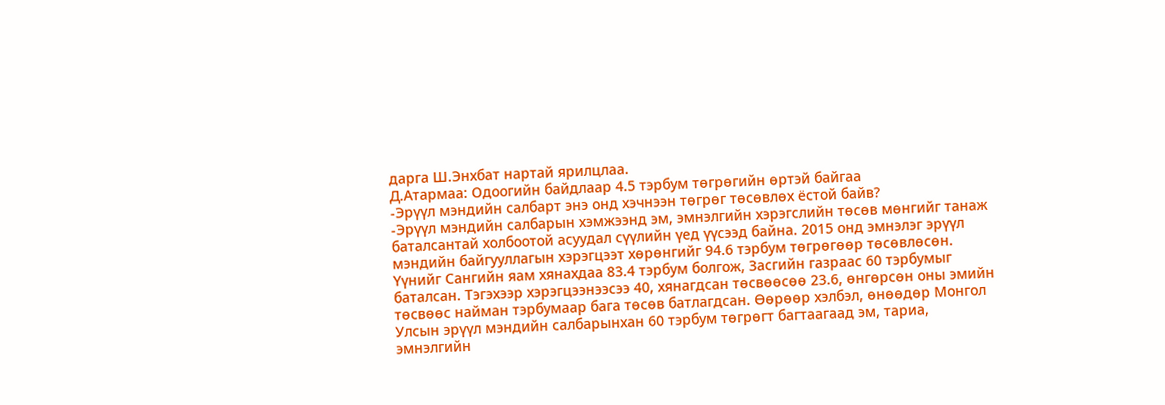дарга Ш.Энхбат нартай ярилцлаа.
Д.Атармаа: Одоогийн байдлаар 4.5 тэрбум төгрөгийн өртэй байгаа
-Эрүүл мэндийн салбарт энэ онд хэчнээн төгрөг төсөвлөх ёстой байв?
-Эрүүл мэндийн салбарын хэмжээнд эм, эмнэлгийн хэрэгслийн төсөв мөнгийг танаж баталсантай холбоотой асуудал сүүлийн үед үүсээд байна. 2015 онд эмнэлэг эрүүл мэндийн байгууллагын хэрэгцээт хөрөнгийг 94.6 тэрбум төгрөгөөр төсөвлөсөн. Үүнийг Сангийн яам хянахдаа 83.4 тэрбум болгож, Засгийн газраас 60 тэрбумыг баталсан. Тэгэхээр хэрэгцээнээсээ 40, хянагдсан төсвөөсөө 23.6, өнгөрсөн оны эмийн төсвөөс найман тэрбумаар бага төсөв батлагдсан. Өөрөөр хэлбэл, өнөөдөр Монгол Улсын эрүүл мэндийн салбарынхан 60 тэрбум төгрөгт багтаагаад эм, тариа, эмнэлгийн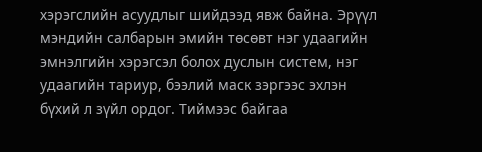хэрэгслийн асуудлыг шийдээд явж байна. Эрүүл мэндийн салбарын эмийн төсөвт нэг удаагийн эмнэлгийн хэрэгсэл болох дуслын систем, нэг удаагийн тариур, бээлий маск зэргээс эхлэн бүхий л зүйл ордог. Тиймээс байгаа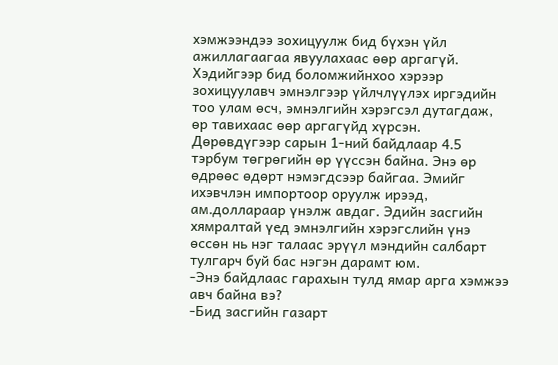хэмжээндээ зохицуулж бид бүхэн үйл ажиллагаагаа явуулахаас өөр аргагүй. Хэдийгээр бид боломжийнхоо хэрээр зохицуулавч эмнэлгээр үйлчлүүлэх иргэдийн тоо улам өсч, эмнэлгийн хэрэгсэл дутагдаж, өр тавихаас өөр аргагүйд хүрсэн. Дөрөвдүгээр сарын 1-ний байдлаар 4.5 тэрбум төгрөгийн өр үүссэн байна. Энэ өр өдрөөс өдөрт нэмэгдсээр байгаа. Эмийг ихэвчлэн импортоор оруулж ирээд, ам.доллараар үнэлж авдаг. Эдийн засгийн хямралтай үед эмнэлгийн хэрэгслийн үнэ өссөн нь нэг талаас эрүүл мэндийн салбарт тулгарч буй бас нэгэн дарамт юм.
-Энэ байдлаас гарахын тулд ямар арга хэмжээ авч байна вэ?
-Бид засгийн газарт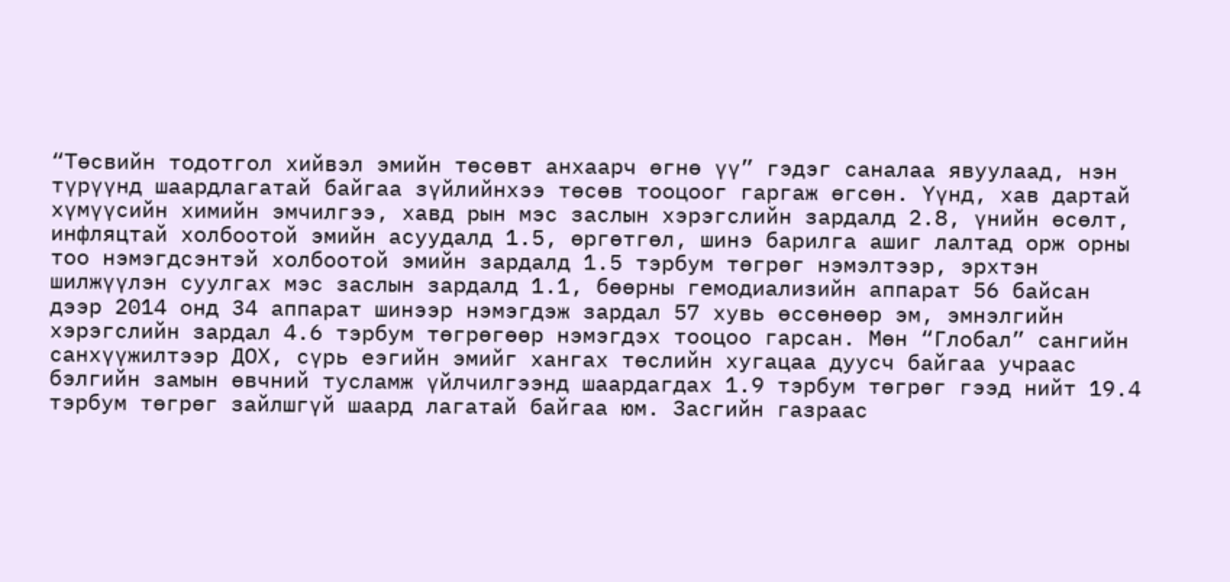“Төсвийн тодотгол хийвэл эмийн төсөвт анхаарч өгнө үү” гэдэг саналаа явуулаад, нэн түрүүнд шаардлагатай байгаа зүйлийнхээ төсөв тооцоог гаргаж өгсөн. Үүнд, хав дартай хүмүүсийн химийн эмчилгээ, хавд рын мэс заслын хэрэгслийн зардалд 2.8, үнийн өсөлт, инфляцтай холбоотой эмийн асуудалд 1.5, өргөтгөл, шинэ барилга ашиг лалтад орж орны тоо нэмэгдсэнтэй холбоотой эмийн зардалд 1.5 тэрбум төгрөг нэмэлтээр, эрхтэн шилжүүлэн суулгах мэс заслын зардалд 1.1, бөөрны гемодиализийн аппарат 56 байсан дээр 2014 онд 34 аппарат шинээр нэмэгдэж зардал 57 хувь өссөнөөр эм, эмнэлгийн хэрэгслийн зардал 4.6 тэрбум төгрөгөөр нэмэгдэх тооцоо гарсан. Мөн “Глобал” сангийн санхүүжилтээр ДОХ, сүрь еэгийн эмийг хангах төслийн хугацаа дуусч байгаа учраас бэлгийн замын өвчний тусламж үйлчилгээнд шаардагдах 1.9 тэрбум төгрөг гээд нийт 19.4 тэрбум төгрөг зайлшгүй шаард лагатай байгаа юм. Засгийн газраас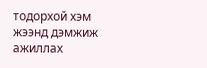тодорхой хэм жээнд дэмжиж ажиллах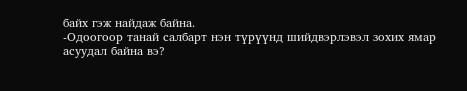байх гэж найдаж байна.
-Одоогоор танай салбарт нэн түрүүнд шийдвэрлэвэл зохих ямар асуудал байна вэ?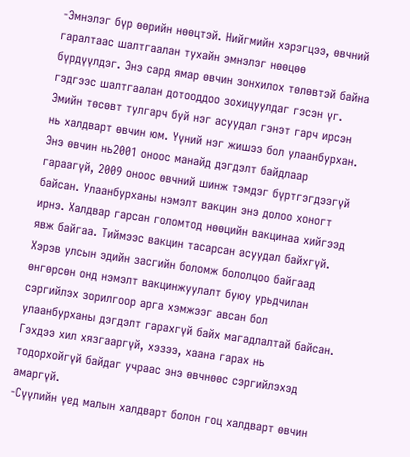-Эмнэлэг бүр өөрийн нөөцтэй. Нийгмийн хэрэгцээ, өвчний гаралтаас шалтгаалан тухайн эмнэлэг нөөцөө бүрдүүлдэг. Энэ сард ямар өвчин зонхилох төлөвтэй байна гэдгээс шалтгаалан дотооддоо зохицуулдаг гэсэн үг. Эмийн төсөвт тулгарч буй нэг асуудал гэнэт гарч ирсэн нь халдварт өвчин юм. Үүний нэг жишээ бол улаанбурхан. Энэ өвчин нь2001 оноос манайд дэгдэлт байдлаар гараагүй, 2009 оноос өвчний шинж тэмдэг бүртгэгдээгүй байсан. Улаанбурханы нэмэлт вакцин энэ долоо хоногт ирнэ. Халдвар гарсан голомтод нөөцийн вакцинаа хийгээд явж байгаа. Тиймээс вакцин тасарсан асуудал байхгүй. Хэрэв улсын эдийн засгийн боломж бололцоо байгаад өнгөрсөн онд нэмэлт вакцинжуулалт буюу урьдчилан сэргийлэх зорилгоор арга хэмжээг авсан бол улаанбурханы дэгдэлт гарахгүй байх магадлалтай байсан. Гэхдээ хил хязгааргүй, хэзээ, хаана гарах нь тодорхойгүй байдаг учраас энэ өвчнөөс сэргийлэхэд амаргүй.
-Сүүлийн үед малын халдварт болон гоц халдварт өвчин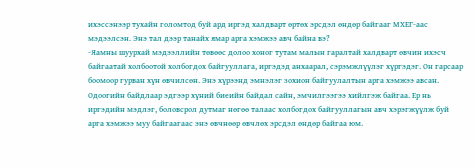ихэссэнээр тухайн голомтод буй ард иргэд халдварт өртөх эрсдэл өндөр байгааг МХЕГ-аас мэдээлсэн. Энэ тал дээр танайх ямар арга хэмжээ авч байна вэ?
-Яамны шуурхай мэдээллийн төвөөс долоо хоног тутам малын гаралтай халдварт өвчин ихэсч байгаатай холбоотой холбогдох байгууллага, иргэдэд анхаарал, сэрэмжлүүлэг хүргэдэг. Он гарсаар боомоор гурван хүн өвчилсөн. Энэ хүрээнд эмнэлэг зохион байгуулалтын арга хэмжээ авсан. Одоогийн байдлаар эдгээр хүний биеийн байдал сайн, эмчилгээгээ хийлгэж байгаа. Ер нь иргэдийн мэдлэг, боловсрол дутмаг нөгөө талаас холбогдох байгууллагын авч хэрэгжүүлж буй арга хэмжээ муу байгаагаас энэ өвчнөөр өвчлөх эрсдэл өндөр байгаа юм.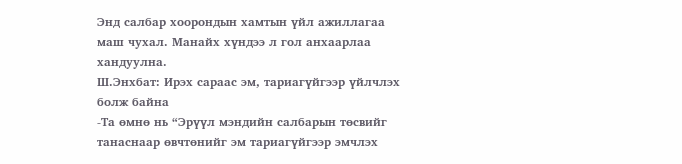Энд салбар хоорондын хамтын үйл ажиллагаа маш чухал. Манайх хүндээ л гол анхаарлаа хандуулна.
Ш.Энхбат: Ирэх сараас эм, тариагүйгээр үйлчлэх болж байна
-Та өмнө нь “Эрүүл мэндийн салбарын төсвийг танаснаар өвчтөнийг эм тариагүйгээр эмчлэх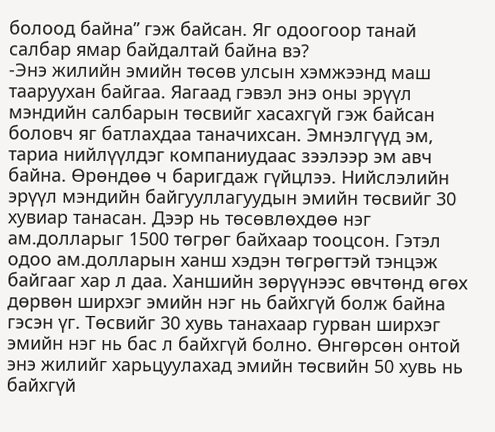болоод байна” гэж байсан. Яг одоогоор танай салбар ямар байдалтай байна вэ?
-Энэ жилийн эмийн төсөв улсын хэмжээнд маш тааруухан байгаа. Яагаад гэвэл энэ оны эрүүл мэндийн салбарын төсвийг хасахгүй гэж байсан боловч яг батлахдаа таначихсан. Эмнэлгүүд эм, тариа нийлүүлдэг компаниудаас зээлээр эм авч байна. Өрөндөө ч баригдаж гүйцлээ. Нийслэлийн эрүүл мэндийн байгууллагуудын эмийн төсвийг 30 хувиар танасан. Дээр нь төсөвлөхдөө нэг ам.долларыг 1500 төгрөг байхаар тооцсон. Гэтэл одоо ам.долларын ханш хэдэн төгрөгтэй тэнцэж байгааг хар л даа. Ханшийн зөрүүнээс өвчтөнд өгөх дөрвөн ширхэг эмийн нэг нь байхгүй болж байна гэсэн үг. Төсвийг 30 хувь танахаар гурван ширхэг эмийн нэг нь бас л байхгүй болно. Өнгөрсөн онтой энэ жилийг харьцуулахад эмийн төсвийн 50 хувь нь байхгүй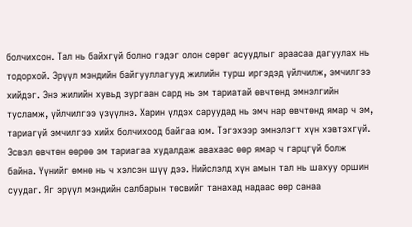болчихсон. Тал нь байхгүй болно гэдэг олон сөрөг асуудлыг араасаа дагуулах нь тодорхой. Эрүүл мэндийн байгууллагууд жилийн турш иргэдэд үйлчилж, эмчилгээ хийдэг. Энэ жилийн хувьд зургаан сард нь эм тариатай өвчтөнд эмнэлгийн тусламж, үйлчилгээ үзүүлнэ. Харин үлдэх саруудад нь эмч нар өвчтөнд ямар ч эм, тариагүй эмчилгээ хийх болчихоод байгаа юм. Тэгэхээр эмнэлэгт хүн хэвтэхгүй. Эсвэл өвчтөн өөрөө эм тариагаа худалдаж авахаас өөр ямар ч гарцгүй болж байна. Үүнийг өмнө нь ч хэлсэн шүү дээ. Нийслэлд хүн амын тал нь шахуу оршин суудаг. Яг эрүүл мэндийн салбарын төсвийг танахад надаас өөр санаа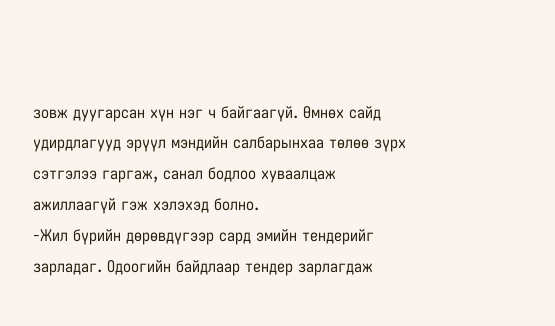зовж дуугарсан хүн нэг ч байгаагүй. Өмнөх сайд удирдлагууд эрүүл мэндийн салбарынхаа төлөө зүрх сэтгэлээ гаргаж, санал бодлоо хуваалцаж ажиллаагүй гэж хэлэхэд болно.
-Жил бүрийн дөрөвдүгээр сард эмийн тендерийг зарладаг. Одоогийн байдлаар тендер зарлагдаж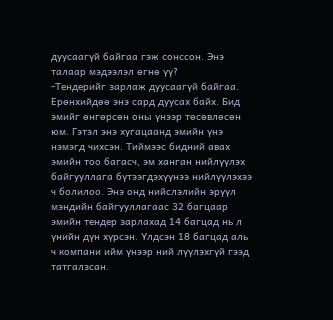дуусаагүй байгаа гэж сонссон. Энэ талаар мэдээлэл өгнө үү?
-Тендерийг зарлаж дуусаагүй байгаа. Ерөнхийдөө энэ сард дуусах байх. Бид эмийг өнгөрсөн оны үнээр төсөвлөсөн юм. Гэтэл энэ хугацаанд эмийн үнэ нэмэгд чихсэн. Тиймээс бидний авах эмийн тоо багасч, эм ханган нийлүүлэх байгууллага бүтээгдэхүүнээ нийлүүлэхээ ч болилоо. Энэ онд нийслэлийн эрүүл мэндийн байгууллагаас 32 багцаар эмийн тендер зарлахад 14 багцад нь л үнийн дүн хүрсэн. Үлдсэн 18 багцад аль ч компани ийм үнээр ний лүүлэхгүй гээд татгалзсан.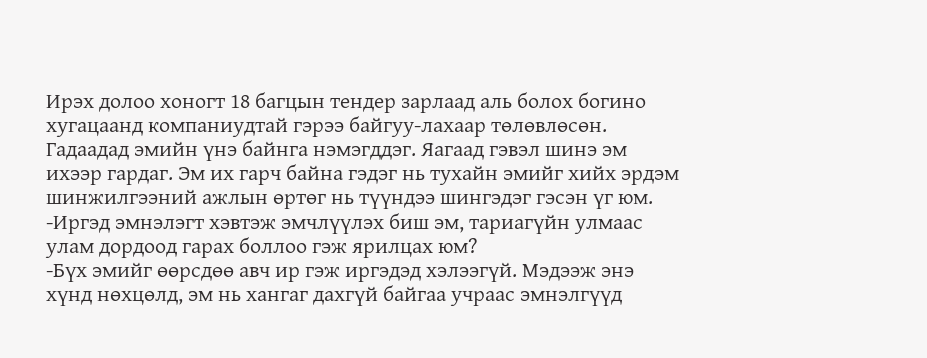Ирэх долоо хоногт 18 багцын тендер зарлаад аль болох богино хугацаанд компаниудтай гэрээ байгуу-лахаар төлөвлөсөн. Гадаадад эмийн үнэ байнга нэмэгддэг. Яагаад гэвэл шинэ эм ихээр гардаг. Эм их гарч байна гэдэг нь тухайн эмийг хийх эрдэм шинжилгээний ажлын өртөг нь түүндээ шингэдэг гэсэн үг юм.
-Иргэд эмнэлэгт хэвтэж эмчлүүлэх биш эм, тариагүйн улмаас улам дордоод гарах боллоо гэж ярилцах юм?
-Бүх эмийг өөрсдөө авч ир гэж иргэдэд хэлээгүй. Мэдээж энэ хүнд нөхцөлд, эм нь хангаг дахгүй байгаа учраас эмнэлгүүд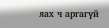яах ч аргагүй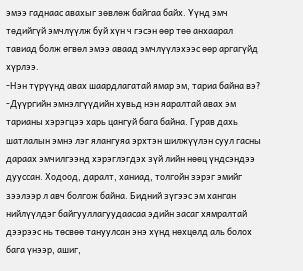эмээ гаднаас авахыг зөвлөж байгаа байх. Үүнд эмч төдийгүй эмчлүүлж буй хүн ч гэсэн өөр төө анхаарал тавиад болж өгвөл эмээ аваад эмчлүүлэхээс өөр аргагүйд хүрлээ.
-Нэн түрүүнд авах шаардлагатай ямар эм, тариа байна вэ?
-Дүүргийн эмнэлгүүдийн хувьд нэн яаралтай авах эм тарианы хэрэгцээ харь цангуй бага байна. Гурав дахь шатлалын эмнэ лэг ялангуяа эрхтэн шилжүүлэн суул гасны дараах эмчилгээнд хэрэглэгдэх зүй лийн нөөц үндсэндээ дууссан. Ходоод, даралт, ханиад, толгойн зэрэг эмийг зээлээр л авч болгож байна. Бидний зүгээс эм ханган нийлүүлдэг байгууллагуудаасаа эдийн засаг хямралтай дээрээс нь төсвөө тануулсан энэ хүнд нөхцөлд аль болох бага үнээр, ашиг,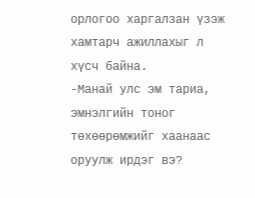орлогоо харгалзан үзэж хамтарч ажиллахыг л хүсч байна.
-Манай улс эм тариа, эмнэлгийн тоног төхөөрөмжийг хаанаас оруулж ирдэг вэ?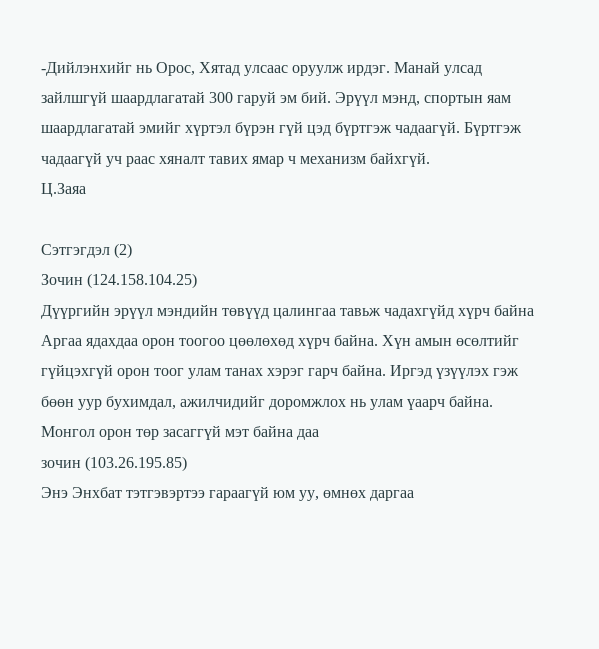-Дийлэнхийг нь Орос, Хятад улсаас оруулж ирдэг. Манай улсад зайлшгүй шаардлагатай 300 гаруй эм бий. Эрүүл мэнд, спортын яам шаардлагатай эмийг хүртэл бүрэн гүй цэд бүртгэж чадаагүй. Бүртгэж чадаагүй уч раас хяналт тавих ямар ч механизм байхгүй.
Ц.Заяа

Сэтгэгдэл (2)
Зочин (124.158.104.25)
Дүүргийн эрүүл мэндийн төвүүд цалингаа тавьж чадахгүйд хүрч байна Аргаа ядахдаа орон тоогоо цөөлөхөд хүрч байна. Хүн амын өсөлтийг гүйцэхгүй орон тоог улам танах хэрэг гарч байна. Иргэд үзүүлэх гэж бөөн уур бухимдал, ажилчидийг доромжлох нь улам үаарч байна. Монгол орон төр засаггүй мэт байна даа
зочин (103.26.195.85)
Энэ Энхбат тэтгэвэртээ гараагүй юм уу, өмнөх даргаа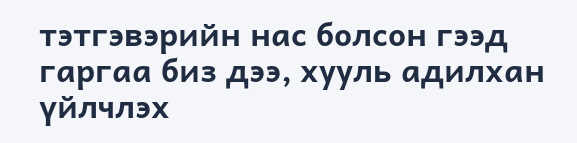тэтгэвэрийн нас болсон гээд гаргаа биз дээ, хууль адилхан үйлчлэх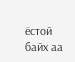ёстой байх аа